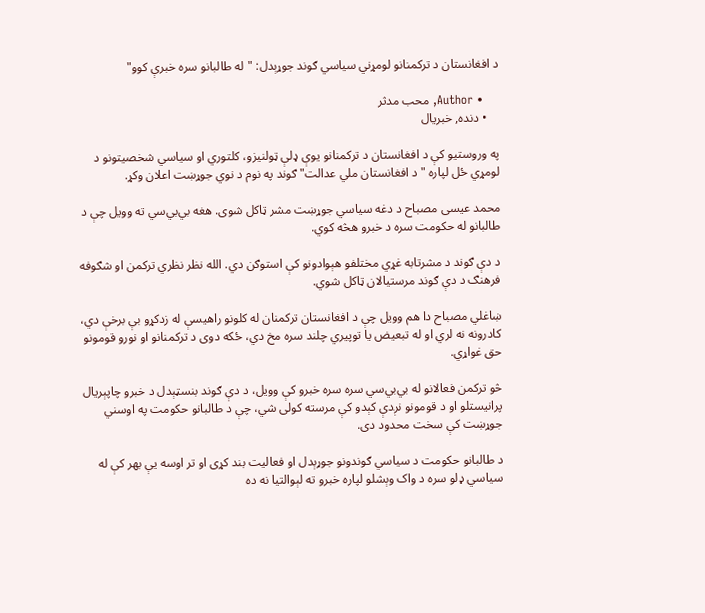د افغانستان د ترکمنانو لومړني سیاسي ګوند جوړېدل: "له طالبانو سره خبرې کوو"

    • Author, محب مدثر
    • دنده, خبریال

په وروستیو کې د افغانستان د ترکمنانو یوې ډلې ټولنیزو، کلتوري او سیاسي شخصیتونو د لومړي ځل لپاره "د افغانستان ملي عدالت" ګوند په نوم د نوي جوړښت اعلان وکړ.

محمد عیسی مصباح د دغه سیاسي جوړښت مشر ټاکل شوی. هغه بي‌بي‌سي ته وویل چې د طالبانو له حکومت سره د خبرو هڅه کوي.

د دې ګوند د مشرتابه غړي مختلفو هېوادونو کې استوګن دي. الله نظر نظري ترکمن او شګوفه فرهنګ د دې ګوند مرستیالان ټاکل شوي.

ښاغلي مصباح دا هم وویل چې د افغانستان ترکمنان له کلونو راهیسې له زدکړو بې برخې دي، کادرونه نه لري او له تبعیض یا توپیري چلند سره مخ دي، ځکه دوی د ترکمنانو او نورو قومونو حق غواړي.

څو ترکمن فعالانو له بي‌بي‌سي سره سره خبرو کې وویل، د دې ګوند بنسټېدل د خبرو چاپېریال پرانیستلو او د قومونو نږدې کېدو کې مرسته کولی شي، چې د طالبانو حکومت په اوسني جوړښت کې سخت محدود دی.

د طالبانو حکومت د سیاسي ګوندونو جوړېدل او فعالیت بند کړی او تر اوسه یې بهر کې له سیاسي ډلو سره د واک وېشلو لپاره خبرو ته لېوالتیا نه ده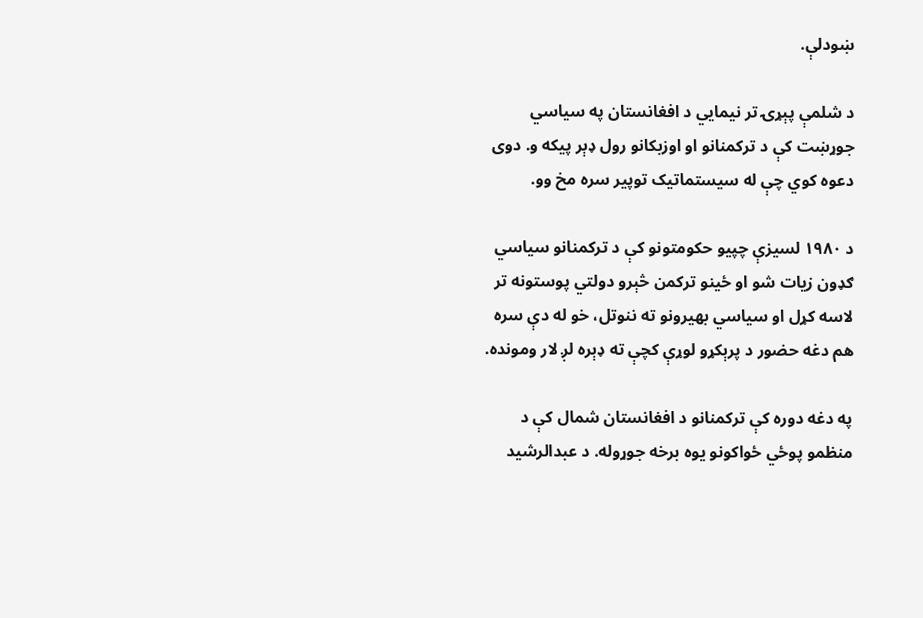ښودلې.

د شلمې پېړۍ تر نیمايي د افغانستان په سیاسي جوړښت کې د ترکمنانو او اوزبکانو رول ډېر پیکه و. دوی دعوه کوي چې له سیستماتیک توپیر سره مخ وو.

د ۱۹۸۰ لسیزې چپیو حکومتونو کې د ترکمنانو سیاسي ګډون زیات شو او ځینو ترکمن څېرو دولتي پوستونه تر لاسه کړل او سیاسي بهیرونو ته ننوتل، خو له دې سره هم دغه حضور د پرېکړو لوړې کچې ته ډېره لږ لار ومونده.

په دغه دوره کې ترکمنانو د افغانستان شمال کې د منظمو پوځي ځواکونو یوه برخه جوړوله. د عبدالرشید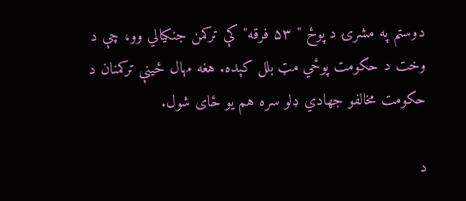دوستم په مشرۍ د پوځ " ۵۳ فرقه" کې ترکمن جنکیالي وو، چې د وخت د حکومت پوځي مټ بلل کېده. هغه مهال ځینې ترکمنان د حکومت مخالفو جهادي ډلو سره هم یو ځای شول.

د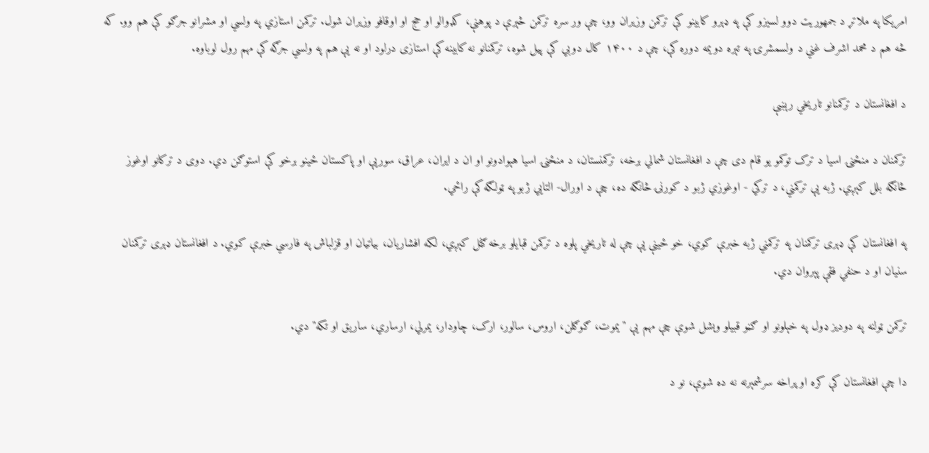امریکا په ملاتړ د جمهوریت دوو لسیزو کې په ډېرو کابینو کې ترکمن وزیران وو، چې ور سره ترکمن څېرې د پوهنې، کډوالو او حج او اوقافو وزیران شول. ترکمن استازي په ولسي او مشرانو جرګو کې هم وو. که څه هم د محمد اشرف غني د ولسمشرۍ په تېره دویمه دوره کې، چې د ۱۴۰۰ کال دوبي کې پیل شوه، ترکمنانو نه کابینه کې استازی درلود او نه یې هم په ولسي جرګه کې مهم رول لوباوه.

د افغانستان د ترکمنانو تاریخي رېښې

ترکمنان د منځنۍ اسیا د ترک توکمو یو قام دی چې د افغانستان شمالي برخه، ترکمنستان، د منځنۍ اسیا هېوادونو او ان د ایران، عراق، سوریې او پاکستان ځینو برخو کې استوګن دي. دوی د ترکانو اوغوز څانګه بلل کېږي. ژبه یې ترکمني، د ترکي - اوغوزي ژبو د کورنۍ څانګه ده، چې د اورال- التايي ژبو په ټولګه کې راځي.

په افغانستان کې ډېری ترکمنان په ترکمني ژبه خبرې کوي، خو ځینې یې چې له تاریخي پلوه د ترکمن قبایلو برخه ګڼل کېږي، لکه افشاریان، بیاتیان او قزلباش په فارسي خبرې کوي. د افغانستان ډېری ترکمنان سنیان او د حنفي فقې پېروان دي.

ترکمن ټولنه په دودیز ډول په خېلونو او ګڼو قبیلو وېشل شوې چې مهم یې " یموت، ګوګلن، اروس، سالور، ارک، چاودار، یمرلي، ارساري، ساریق او تکه" دي.

دا چې افغانستان کې کره او پراخه سرشمېرنه نه ده شوې، نو د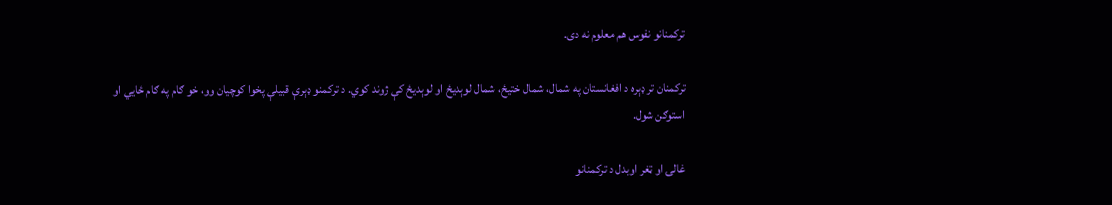ترکمنانو نفوس هم معلوم نه دی.

ترکمنان تر ډېره د افغانستان په شمال، شمال ختیځ، شمال لوېدیځ او لوېدیځ کې ژوند کوي. د ترکمنو ډېرې قبیلې پخوا کوچیان وو، خو ګام په ګام ځایي او استوګن شول.

غالۍ او ټغر اوبدل د ترکمنانو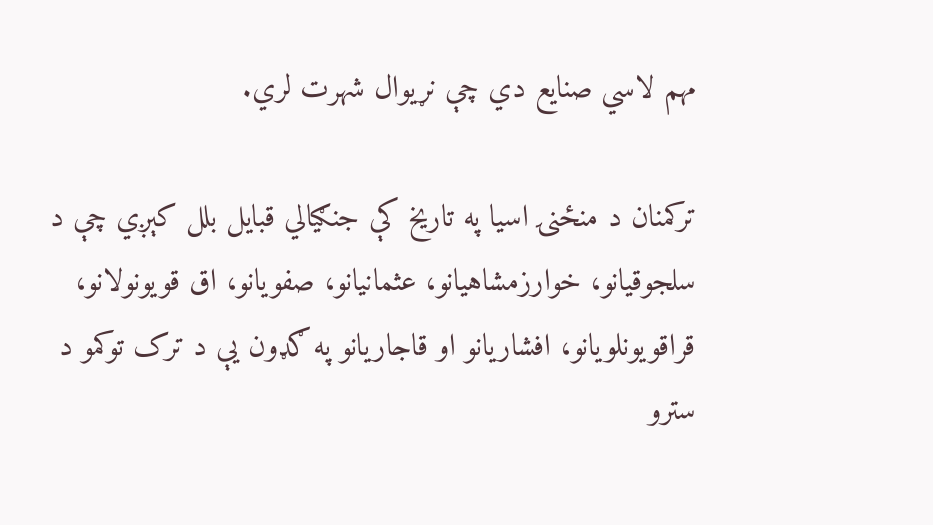مهم لاسي صنایع دي چې نړیوال شهرت لري.

ترکمنان د منځنۍ اسیا په تاریخ کې جنګیالي قبایل بلل کېږي چې د سلجوقیانو، خوارزمشاهیانو، عثمانیانو، صفویانو، اق قویونولانو، قراقویونلویانو، افشاریانو او قاجاریانو په ګډون یې د ترک توکمو د سترو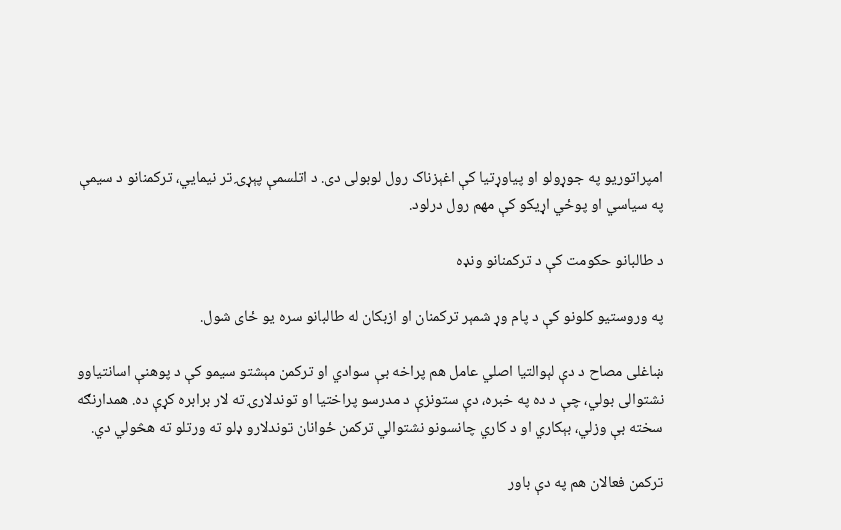امپراتوریو په جوړولو او پیاوړتیا کې اغېزناک رول لوبولی دی. د اتلسمې پېړۍ تر نیمايي، ترکمنانو د سیمې په سیاسي او پوځي اړیکو کې مهم رول درلود.

د طالبانو حکومت کې د ترکمنانو ونډه

په وروستیو کلونو کې د پام وړ شمېر ترکمنان او ازبکان له طالبانو سره یو ځای شول.

ښاغلی مصاح د دې لېوالتیا اصلي عامل هم پراخه بې سوادي او ترکمن مېشتو سیمو کې د پوهنې اسانتیاوو نشتوالی بولي، چې د ده په خبره، دې ستونزې د مدرسو پراختیا او توندلارۍ ته لار برابره کړې ده. همدارنګه سخته بې وزلي، بېکاري او د کاري چانسونو نشتوالي ترکمن ځوانان توندلارو ډلو ته ورتلو ته هڅولي دي.

ترکمن فعالان هم په دې باور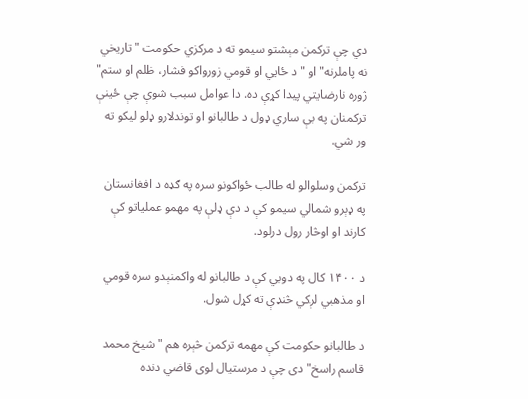دي چې ترکمن مېشتو سیمو ته د مرکزي حکومت "تاريخي نه پاملرنه" او " د ځايي او قومي زورواکو فشار، ظلم او ستم" ژوره نارضایتي پیدا کړې ده. دا عوامل سبب شوې چې ځینې ترکمنان په بې ساري ډول د طالبانو او توندلارو ډلو لیکو ته ور شي.

ترکمن وسلوالو له طالب ځواکونو سره په ګډه د افغانستان په ډېرو شمالي سیمو کې د دې ډلې په مهمو عملیاتو کې کارند او اوڅار رول درلود.

د ۱۴۰۰ کال په دوبي کې د طالبانو له واکمنېدو سره قومي او مذهبي لږکي څنډې ته کړل شول.

د طالبانو حکومت کې مهمه ترکمن څېره هم "شیخ محمد قاسم راسخ" دی چې د مرستیال لوی قاضي دنده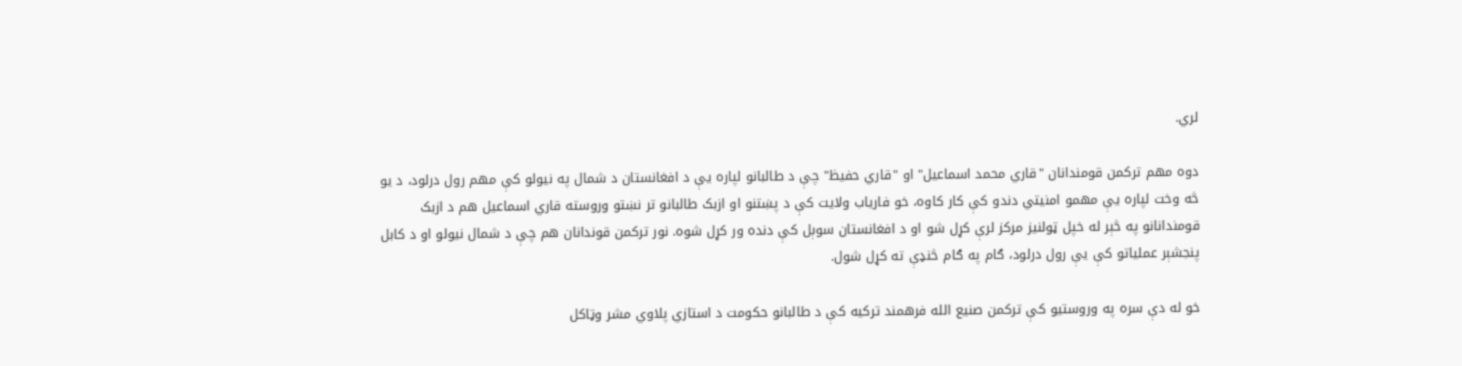لري.

دوه مهم ترکمن قومندانان "قاري محمد اسماعیل" او "قاري حفیظ" چې د طالبانو لپاره یې د افغانستان د شمال په نیولو کې مهم رول درلود، د یو څه وخت لپاره یې مهمو امنیتي دندو کې کار کاوه، خو فاریاب ولایت کې د پښتنو او ازبک طالبانو تر نښتو وروسته قاري اسماعیل هم د ازبک قومندانانو په څېر له خپل ټولنیز مرکز لرې کړل شو او د افغانستان سوېل کې دنده ور کړل شوه. نور ترکمن قوندانان هم چې د شمال نیولو او د کابل پنجشېر عملیاتو کې یې رول درلود، ګام په ګام څنډې ته کړل شول.

خو له دې سره په وروستیو کې ترکمن صنیع الله فرهمند ترکیه کې د طالبانو حکومت د استازي پلاوي مشر وټاکل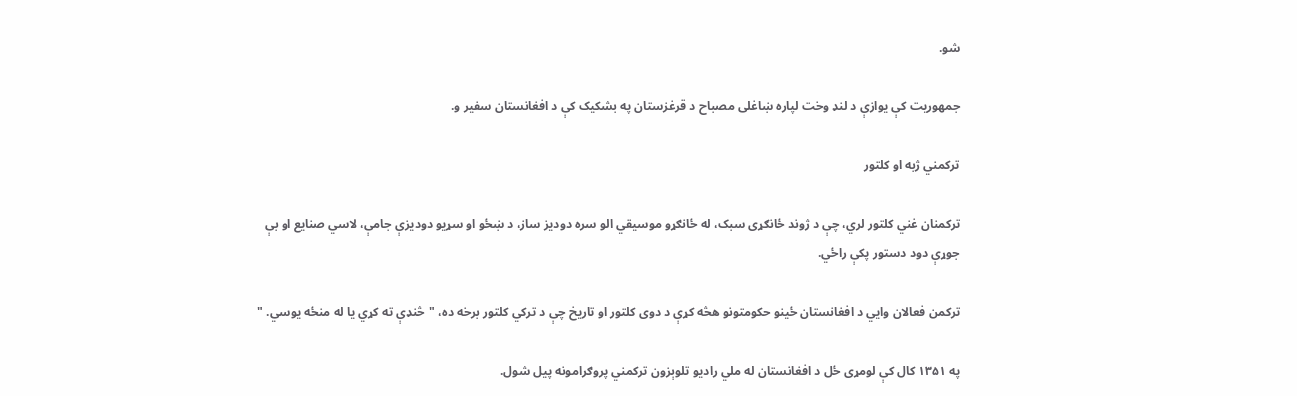شو.

جمهوریت کې یوازې د لنډ وخت لپاره ښاغلی مصباح د قرغزستان په بشکیک کې د افغانستان سفیر و.

ترکمني ژبه او کلتور

ترکمنان غني کلتور لري، چې د ژوند ځانګړی سبک، له ځانګړو موسیقي الو سره دودیز ساز، د ښځو او سړیو دودیزې جامې، لاسي صنایع او بې جوړې دود دستور پکې راځي.

ترکمن فعالان وايي د افغانستان ځینو حکومتونو هڅه کړې د دوی کلتور او تاریخ چې د ترکي کلتور برخه ده، "څنډې ته کړي یا له منځه یوسي. "

په ۱۳۵۱ کال کې لومړی ځل د افغانستان له ملي رادیو تلوېزون ترکمني پروګرامونه پیل شول.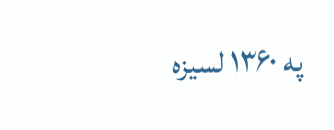په ۱۳۶۰ لسیزه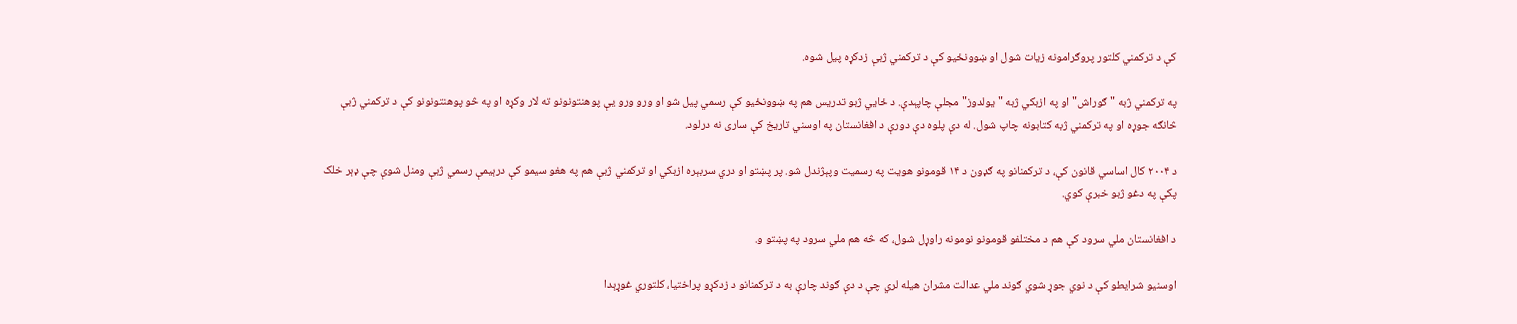کې د ترکمني کلتور پروګرامونه زیات شول او ښوونځیو کې د ترکمني ژبې زدکړه پیل شوه.

په ترکمني ژبه "ګوراش" او په ازبکي ژبه "یولدوز" مجلې چاپېدې. د ځايي ژبو تدریس هم په ښوونځیو کې رسمي پیل شو او ورو ورو یې پوهنتونونو ته لار وکړه او په څو پوهنتونونو کې د ترکمني ژبې څانګه جوړه او په ترکمني ژبه کتابونه چاپ شول. له دې پلوه دې دورې د افغانستان په اوسني تاریخ کې ساری نه درلود.

د ۲۰۰۴ کال اساسي قانون کې، د ترکمنانو په ګډون د ۱۴ قومونو هویت په رسمیت وپېژندل شو. پر پښتو او دري سربېره ازبکي او ترکمني ژبې هم په هغو سیمو کې درېیمې رسمي ژبې ومنل شوې چې ډېر خلک پکې په دغو ژبو خبرې کوي.

د افغانستان ملي سرود کې هم د مختلفو قومونو نومونه راوړل شول، که څه هم ملي سرود په پښتو و.

اوسنیو شرایطو کې د نوي جوړ شوي ګوند ملي عدالت مشران هیله لري چې د دې ګوند چارې به د ترکمنانو د زدکړو پراختیا، کلتوري غوړېدا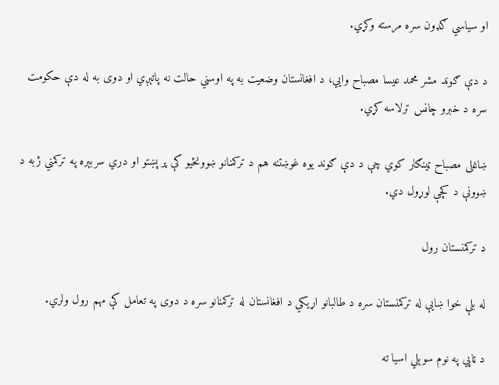او سیاسي ګډون سره مرسته وکړي.

د دې ګوند مشر محمد عیسا مصباح وايي، د افغانستان وضعیت به په اوسني حالت نه پاتېږي او دوی به له دې حکومت سره د خبرو چانس ترلاسه کړي.

ښاغلی مصباح ټینګار کوي چې د دې ګوند یوه غوښتنه هم د ترکمنانو ښوونځیو کې پر پښتو او دري سربېره په ترکمني ژبه د ښوونې د کچې لوړول دي.

د ترکمنستان رول

له بلې خوا ښایې له ترکمنستان سره د طالبانو اړیکي د افغانستان له ترکمنانو سره د دوی په تعامل کې مهم رول ولري.

د ټاپي په نوم سوېلي اسیا ته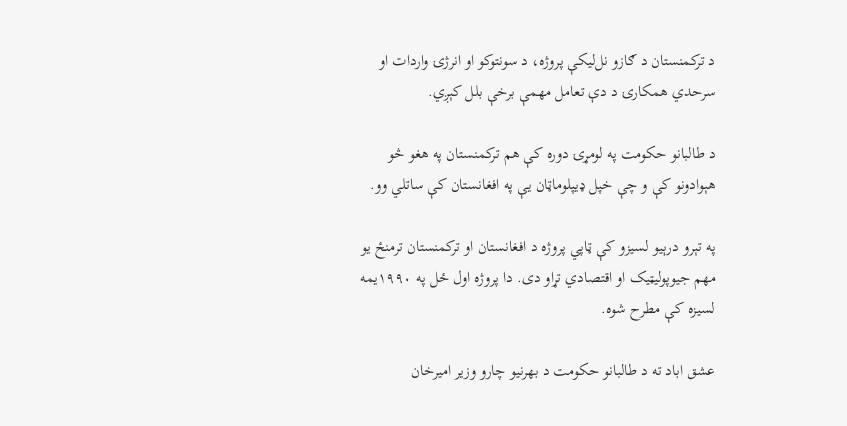د ترکمنستان د ګازو نل‌لیکې پروژه، د سونتوکو او انرژۍ واردات او سرحدي همکارۍ د دې تعامل مهمې برخې بلل کېږي.

د طالبانو حکومت په لومړۍ دوره کې هم ترکمنستان په هغو څو هېوادونو کې و چې خپل ډیپلوماټان یې په افغانستان کې ساتلي وو.

په تېرو درېیو لسیزو کې ټاپي پروژه د افغانستان او ترکمنستان ترمنځ یو مهم جیوپولیټیک او اقتصادي تړاو دی. دا پروژه اول ځل په ۱۹۹۰یمه لسیزه کې مطرح شوه.

عشق اباد ته د طالبانو حکومت د بهرنیو چارو وزیر امیرخان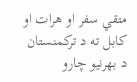متقي سفر او هرات او کابل ته د ترکمنستان د بهرنیو چارو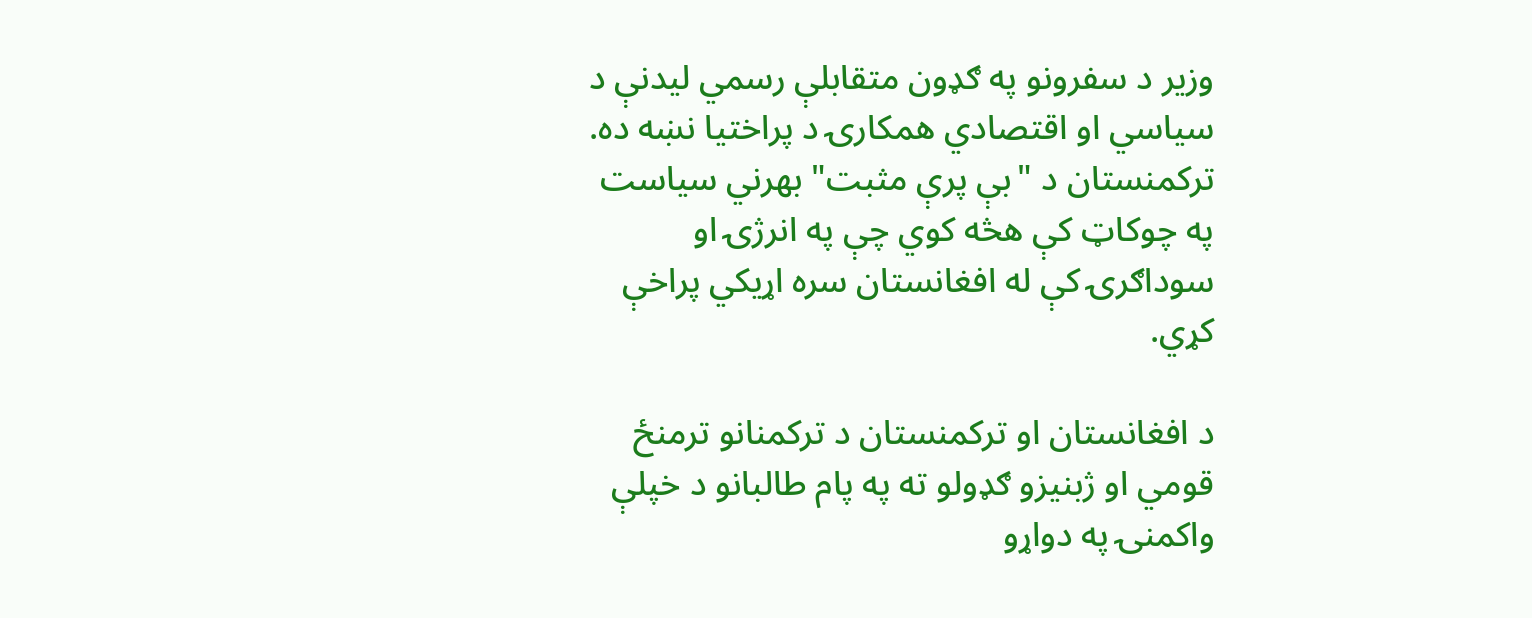وزیر د سفرونو په ګډون متقابلې رسمي لیدنې د سیاسي او اقتصادي همکارۍ د پراختیا نښه ده. ترکمنستان د "بې پرې مثبت" بهرني سیاست په چوکاټ کې هڅه کوي چې په انرژۍ او سوداګرۍ کې له افغانستان سره اړیکي پراخې کړي.

د افغانستان او ترکمنستان د ترکمنانو ترمنځ قومي او ژبنیزو ګډولو ته په پام طالبانو د خپلې واکمنۍ په دواړو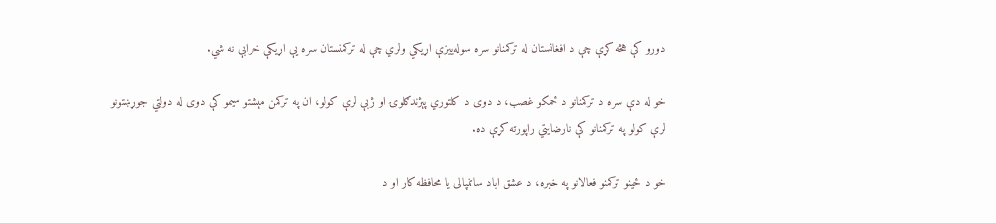دورو کې هڅه کړې چې د افغانستان له ترکمنانو سره سوله‌ییزې اړیکي ولري چې له ترکمنستان سره یې اړیکې خرابې نه شي.

خو له دې سره د ترکمنانو د ځمکو غصب، د دوی د کلتوري پېژندګلوۍ او ژبې لرې کولو، ان په ترکمن مېشتو سیمو کې دوی له دولتي جوړښتونو لرې کولو په ترکمنانو کې نارضایتي راپورته کړې ده.

خو د ځینو ترکمنو فعالانو په خبره، د عشق اباد ساتنپالی یا محافظه کار او د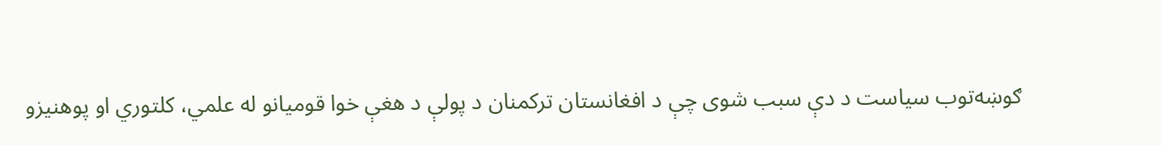ګوښه‌توب سیاست د دې سبب شوی چې د افغانستان ترکمنان د پولې د هغې خوا قومیانو له علمي، کلتوري او پوهنیزو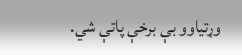وړتیاوو بې برخې پاتې شي.